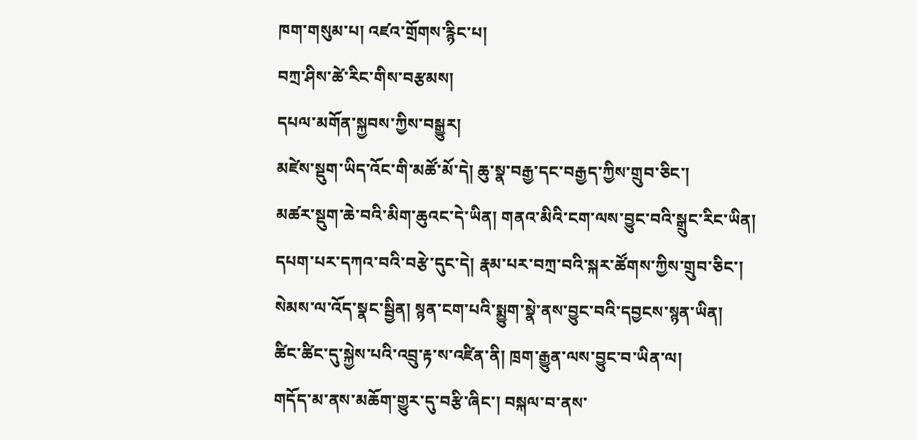ཁག་གསུམ་པ། འཛའ་གྲོགས་རྙིང་པ།
བཀྲ་ཤིས་ཚེ་རིང་གིས་བརྩམས།
དཔལ་མགོན་སྐྱབས་ཀྱིས་བསྒྱུར།
མཛེས་སྡུག་ཡིད་འོང་གི་མཚོ་མོ་དེ། ཆུ་སྣ་བརྒྱ་དང་བརྒྱད་ཀྱིས་གྲུབ་ཅིང་།
མཚར་སྡུག་ཆེ་བའི་མིག་ཆུའང་དེ་ཡིན། གནའ་མིའི་ངག་ལས་བྱུང་བའི་སྒྲུང་རིང་ཡིན།
དཔག་པར་དཀའ་བའི་བརྩེ་དུང་དེ། རྣམ་པར་བཀྲ་བའི་སྐར་ཚོགས་ཀྱིས་གྲུབ་ཅིང་།
སེམས་ལ་འོད་སྣང་སྦྱིན། སྙན་ངག་པའི་སྨྱུག་སྣེ་ནས་བྱུང་བའི་དབྱངས་སྙན་ཡིན།
ཚིང་ཚིང་དུ་སྐྱེས་པའི་འབྲུ་རྟ་ས་འཛིན་ནི། ཁྲག་རྒྱུན་ལས་བྱུང་བ་ཡིན་ལ།
གདོད་མ་ནས་མཆོག་གྱུར་དུ་བརྩི་ཞིང་། བསྐལ་བ་ནས་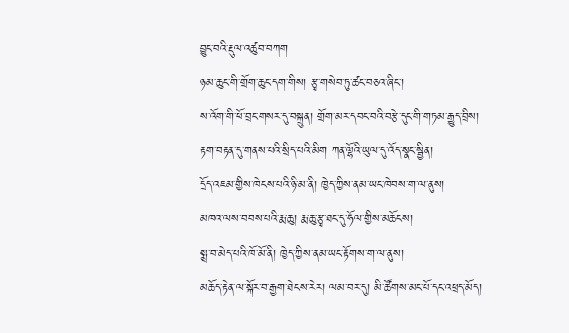བྱུང་བའི་རྡུལ་འཚུབ་བཀག
ཉམ་ཆུང་གི་གྲོག་ཆུང་དག་གིས། རྩྭ་གསེབ་ཏུ་ཚང་བཅའ་ཞིང་།
ས་འོག་གི་ཕོ་བྲང་གསར་དུ་བསྐྲུན། གྲོག་མར་དབང་བའི་བརྩེ་དུང་གི་གཏམ་རྒྱུད་བྲིས།
རྟག་བརྟན་དུ་གནས་པའི་སྲིད་པའི་མིག ཀན་ལྷོའི་ཡུལ་དུ་འོད་སྣང་སྦྱིན།
དྲོད་འཇམ་གྱིས་ཁེངས་པའི་ཉི་མ་ནི། ཁྱེད་ཀྱིས་ནམ་ཡང་ཁེབས་ག་ལ་ནུས།
མཁའ་ལས་བབས་པའི་རྨ་ཆུ། རྨ་ཆུ་རྩྭ་ཐང་དུ་ཧོལ་གྱིས་མཆོངས།
སྨྲ་བ་མེད་པའི་ཁོ་མོ་ནི། ཁྱེད་ཀྱིས་ནམ་ཡང་རྟོགས་ག་ལ་ནུས།
མཆོད་རྟེན་ལ་སྐོར་བ་རྒྱག་ཐེངས་རེར། ལམ་བར་དུ། མི་ཚོགས་མང་པོ་དང་འཕྲད་མོད།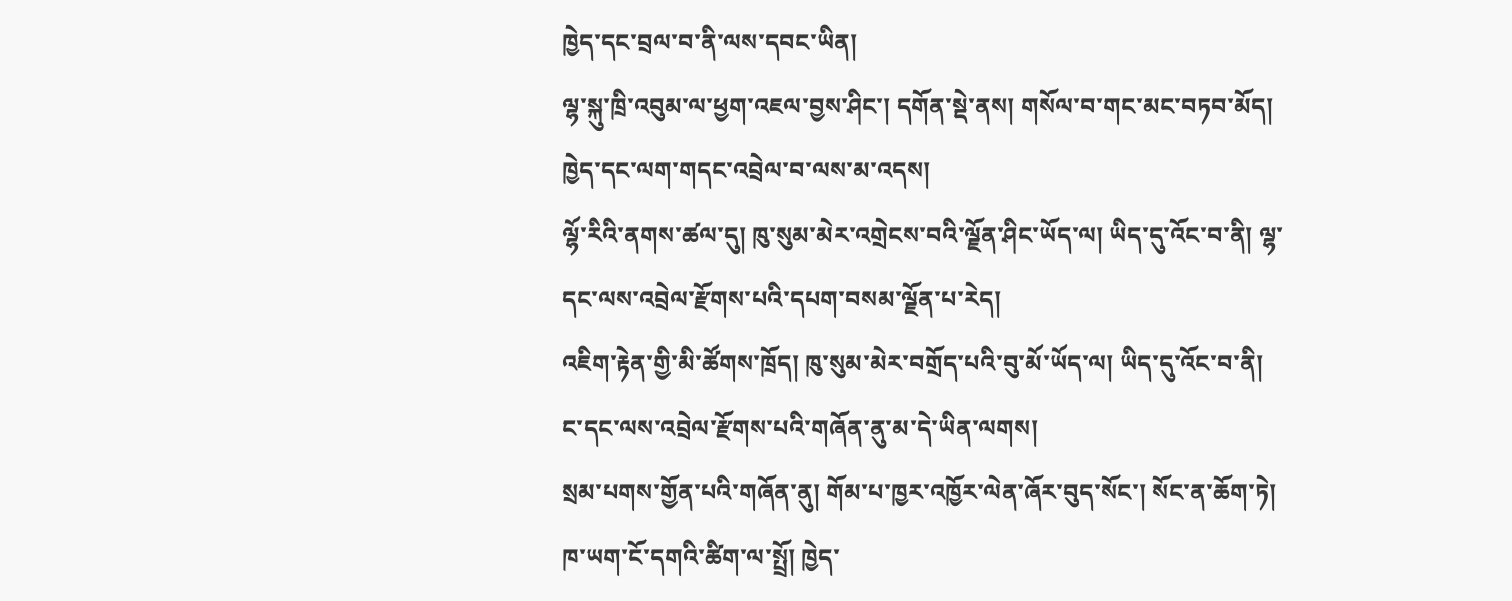ཁྱེད་དང་བྲལ་བ་ནི་ལས་དབང་ཡིན།
ལྷ་སྐུ་ཁྲི་འབུམ་ལ་ཕྱག་འཇལ་བྱས་ཤིང་། དགོན་སྡེ་ནས། གསོལ་བ་གང་མང་བཏབ་མོད།
ཁྱེད་དང་ལག་གདང་འབྲེལ་བ་ལས་མ་འདས།
ལྷོ་རིའི་ནགས་ཚལ་དུ། ཁུ་སུམ་མེར་འགྲེངས་བའི་ལྗོན་ཤིང་ཡོད་ལ། ཡིད་དུ་འོང་བ་ནི། ལྷ་
དང་ལས་འབྲེལ་རྫོགས་པའི་དཔག་བསམ་ལྗོན་པ་རེད།
འཇིག་རྟེན་གྱི་མི་ཚོགས་ཁྲོད། ཁུ་སུམ་མེར་བགྲོད་པའི་བུ་མོ་ཡོད་ལ། ཡིད་དུ་འོང་བ་ནི།
ང་དང་ལས་འབྲེལ་རྫོགས་པའི་གཞོན་ནུ་མ་དེ་ཡིན་ལགས།
སྲམ་པགས་གྱོན་པའི་གཞོན་ནུ། གོམ་པ་ཁྱར་འཁྱོར་ལེན་ཞོར་བུད་སོང་། སོང་ན་ཆོག་ཏེ།
ཁ་ཡག་ངོ་དགའི་ཚིག་ལ་སྤྲོ། ཁྱེད་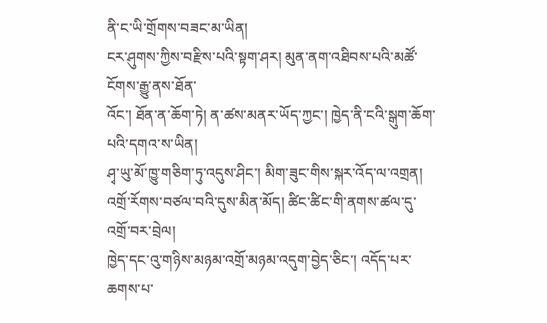ནི་ང་ཡི་གྲོགས་བཟང་མ་ཡིན།
ངར་ཤུགས་ཀྱིས་བརྫིས་པའི་སྟག་ཤར། མུན་ནག་འཐིབས་པའི་མཚོ་ངོགས་རྒྱུ་ནས་ཐོན་
འོང་། ཐོན་ན་ཆོག་ཏེ། ན་ཚས་མནར་ཡོད་ཀྱང་། ཁྱེད་ནི་ངའི་སྒུག་ཆོག་པའི་དགའ་ས་ཡིན།
ཤྭ་ཡུ་མོ་ཁྱུ་གཅིག་ཏུ་འདུས་ཤིང་། མིག་ཟུང་གིས་སྐར་འོད་ལ་འགྲན།
འགྲོ་རོགས་བཙལ་བའི་དུས་མིན་མོད། ཚིང་ཚིང་གི་ནགས་ཚལ་དུ་འགྲོ་བར་བྲེལ།
ཁྱེད་དང་འུ་གཉིས་མཉམ་འགྲོ་མཉམ་འདུག་བྱེད་ཅིང་། འདོད་པར་ཆགས་པ་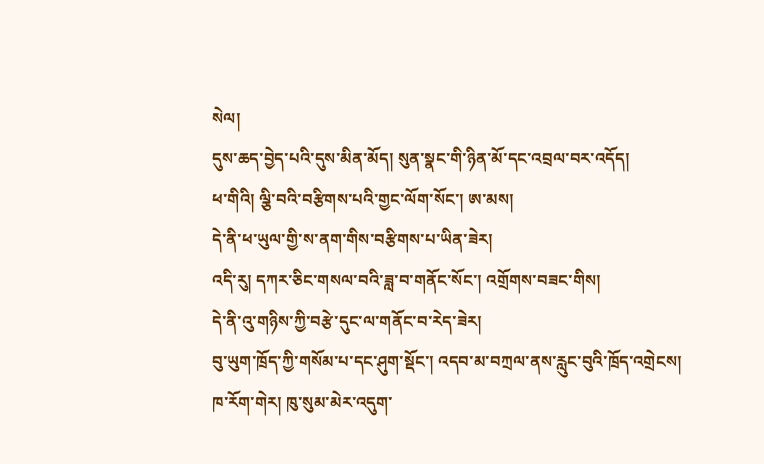སེལ།
དུས་ཆད་བྱེད་པའི་དུས་མིན་མོད། སུན་སྣང་གི་ཉིན་མོ་དང་འབྲལ་བར་འདོད།
ཕ་གིའི། ལྕི་བའི་བརྩིགས་པའི་གྱང་ལོག་སོང་། ཨ་མས།
དེ་ནི་ཕ་ཡུལ་གྱི་ས་ནག་གིས་བརྩིགས་པ་ཡིན་ཟེར།
འདི་རུ། དཀར་ཅིང་གསལ་བའི་ཟླ་བ་གནོང་སོང་། འགྲོགས་བཟང་གིས།
དེ་ནི་འུ་གཉིས་ཀྱི་བརྩེ་དུང་ལ་གནོང་བ་རེད་ཟེར།
བུ་ཡུག་ཁྲོད་ཀྱི་གསོམ་པ་དང་ཤུག་སྡོང་། འདབ་མ་བཀྲལ་ནས་རླུང་བུའི་ཁྲོད་འགྲེངས།
ཁ་རོག་གེར། ཁུ་སུམ་མེར་འདུག་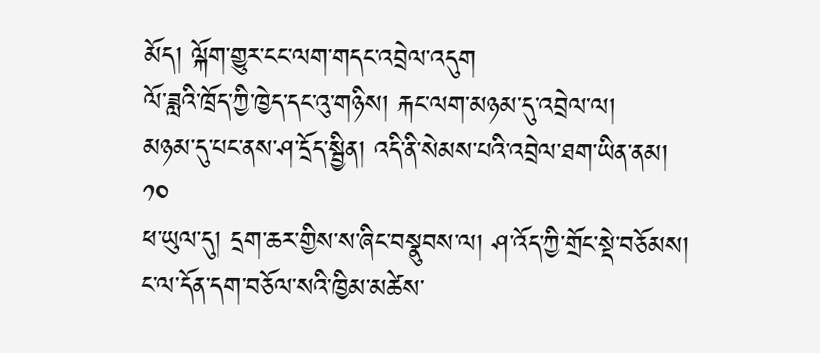མོད། ལྐོག་གྱུར་ངང་ལག་གདང་འབྲེལ་འདུག
ལོ་ཟླའི་ཁྲོད་ཀྱི་ཁྱེད་དང་འུ་གཉིས། རྐང་ལག་མཉམ་དུ་འབྲེལ་ལ།
མཉམ་དུ་པང་ནས་ཤ་དྲོད་སྦྱིན། འདི་ནི་སེམས་པའི་འབྲེལ་ཐག་ཡིན་ནམ།
༡༠
ཕ་ཡུལ་དུ། དྲག་ཆར་གྱིས་ས་ཞིང་བསྣུབས་ལ། ཤ་འོད་ཀྱི་གྲོང་སྡེ་བཅོམས།
ང་ལ་དོན་དག་བཅོལ་སའི་ཁྱིམ་མཚེས་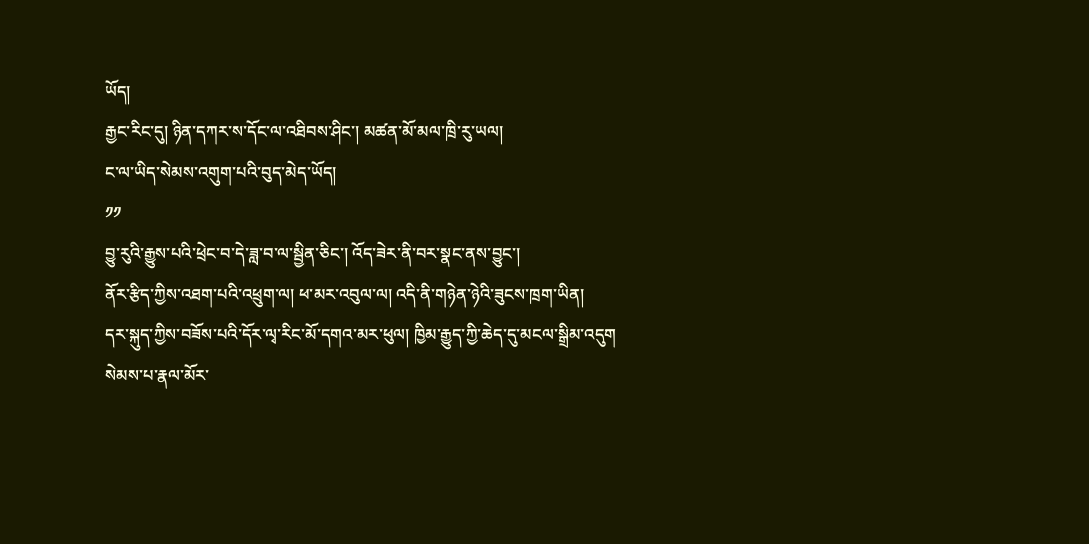ཡོད།
རྒྱང་རིང་དུ། ཉིན་དཀར་ས་དོང་ལ་འཐིབས་ཤིང་། མཚན་མོ་མལ་ཁྲི་རུ་ཡལ།
ང་ལ་ཡིད་སེམས་འགུག་པའི་བུད་མེད་ཡོད།
༡༡
བྱུ་རུའི་རྒྱུས་པའི་ཕྲེང་བ་དེ་ཟླ་བ་ལ་སྦྱིན་ཅིང་། འོད་ཟེར་ནི་བར་སྣང་ནས་བྱུང་།
ནོར་རྩིད་ཀྱིས་འཐག་པའི་འཕྲུག་ལ། ཕ་མར་འབུལ་ལ། འདི་ནི་གཉེན་ཉེའི་ཟུངས་ཁྲག་ཡིན།
དར་སྐུད་ཀྱིས་བཟོས་པའི་དོར་ལྭ་རིང་མོ་དགའ་མར་ཕུལ། ཁྱིམ་རྒྱུད་ཀྱི་ཆེད་དུ་མངལ་སྒྲིམ་འདུག
སེམས་པ་རྣལ་མོར་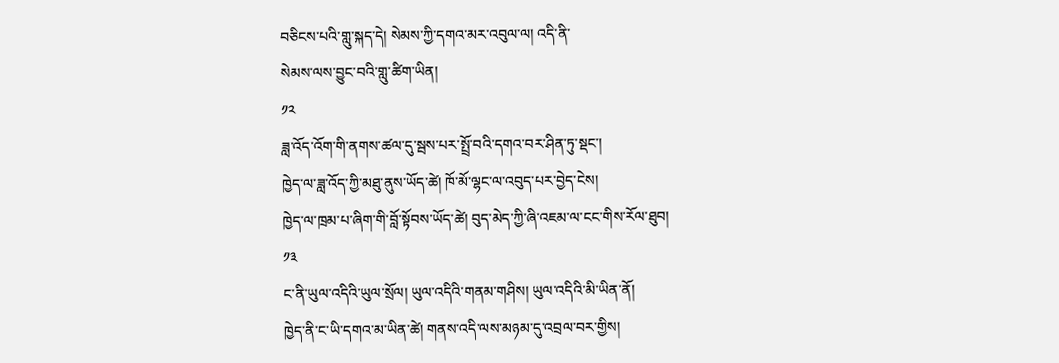བཅིངས་པའི་གླུ་སྐད་དེ། སེམས་ཀྱི་དགའ་མར་འབུལ་ལ། འདི་ནི་
སེམས་ལས་བྱུང་བའི་གླུ་ཚིག་ཡིན།
༡༢
ཟླ་འོད་འོག་གི་ནགས་ཚལ་དུ་སྦས་པར་སྤྲོ་བའི་དགའ་བར་ཤིན་ཏུ་སྡང་།
ཁྱེད་ལ་ཟླ་འོད་ཀྱི་མཐུ་ནུས་ཡོད་ཚེ། ཁོ་མོ་ལྷང་ལ་འབུད་པར་བྱེད་ངེས།
ཁྱེད་ལ་ཁྲམ་པ་ཞིག་གི་བློ་སྟོབས་ཡོད་ཚེ། བུད་མེད་ཀྱི་ཞི་འཇམ་ལ་ངང་གིས་རོལ་ཐུབ།
༡༣
ང་ནི་ཡུལ་འདིའི་ཡུལ་སྲོལ། ཡུལ་འདིའི་གནམ་གཤིས། ཡུལ་འདིའི་མི་ཡིན་ནོ།
ཁྱེད་ནི་ང་ཡི་དགའ་མ་ཡིན་ཚེ། གནས་འདི་ལས་མཉམ་དུ་འབྲལ་བར་གྱིས།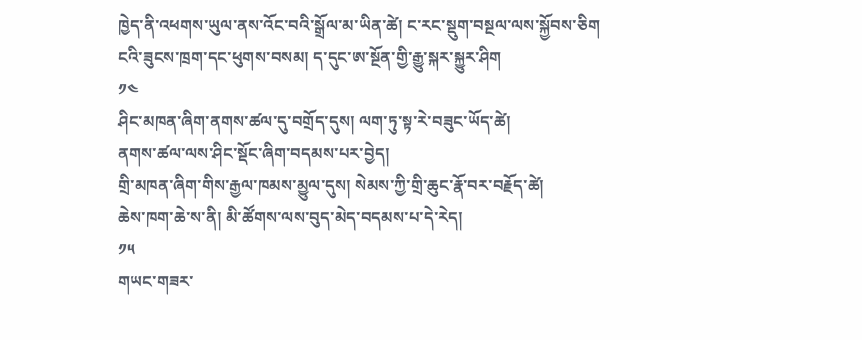ཁྱེད་ནི་འཕགས་ཡུལ་ནས་འོང་བའི་སྒྲོལ་མ་ཡིན་ཚེ། ང་རང་སྡུག་བསྔལ་ལས་སྐྱོབས་ཅིག
ངའི་ཟུངས་ཁྲག་དང་ཕུགས་བསམ། ད་དུང་ཨ་སྔོན་གྱི་རྒྱུ་སྐར་སྐྱུར་ཤིག
༡༤
ཤིང་མཁན་ཞིག་ནགས་ཚལ་དུ་བགྲོད་དུས། ལག་ཏུ་སྟ་རེ་བཟུང་ཡོད་ཚེ།
ནགས་ཚལ་ལས་ཤིང་སྡོང་ཞིག་བདམས་པར་བྱེད།
གྲི་མཁན་ཞིག་གིས་རྒྱལ་ཁམས་མྱུལ་དུས། སེམས་ཀྱི་གྲི་ཆུང་རྣོ་བར་བརྗོད་ཚེ།
ཆེས་ཁག་ཆེ་ས་ནི། མི་ཚོགས་ལས་བུད་མེད་བདམས་པ་དེ་རེད།
༡༥
གཡང་གཟར་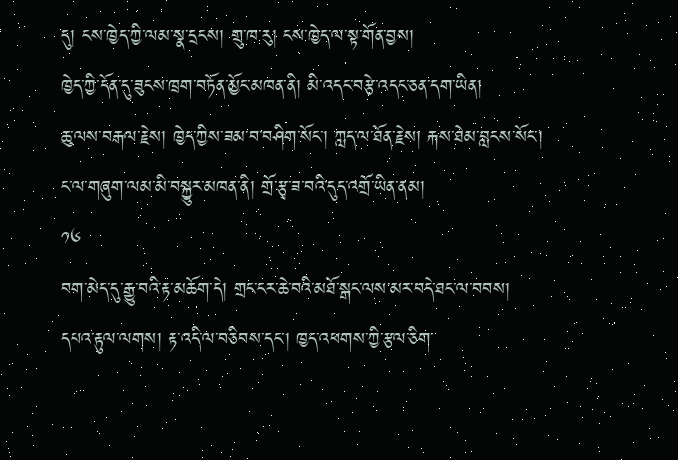དུ། ངས་ཁྱེད་ཀྱི་ལམ་སྣ་དྲངས། གྲུ་ཁ་རུ། ངས་ཁྱེད་ལ་སྟ་གོན་བྱས།
ཁྱེད་ཀྱི་དོན་དུ་ཟུངས་ཁྲག་བཏོན་མྱོང་མཁན་ནི། མི་འདང་བརྩེ་འདང་ཅན་དག་ཡིན།
ཆུ་ལས་བརྒལ་རྗེས། ཁྱེད་ཀྱིས་ཟམ་བ་བཤིག་སོང་། ཀླད་ལ་ཐོན་རྗེས། རྐས་ཐེམ་བླངས་སོང་།
ང་ལ་གཞུག་ལམ་མི་བསྐྱུར་མཁན་ནི། གྲོ་རྩྭ་ཟ་བའི་དུད་འགྲོ་ཡིན་ནམ།
༡༦
བག་མེད་དུ་རྒྱུ་བའི་རྟ་མཆོག་དེ། གྲང་ངར་ཆེ་བའི་མཐོ་སྒང་ལས་མར་བདེ་ཐང་ལ་བབས།
དཔའ་རྟུལ་ལགས། རྟ་འདི་ལ་བཅིབས་དང་། ཁྱད་འཕགས་ཀྱི་རྩལ་ཅིག་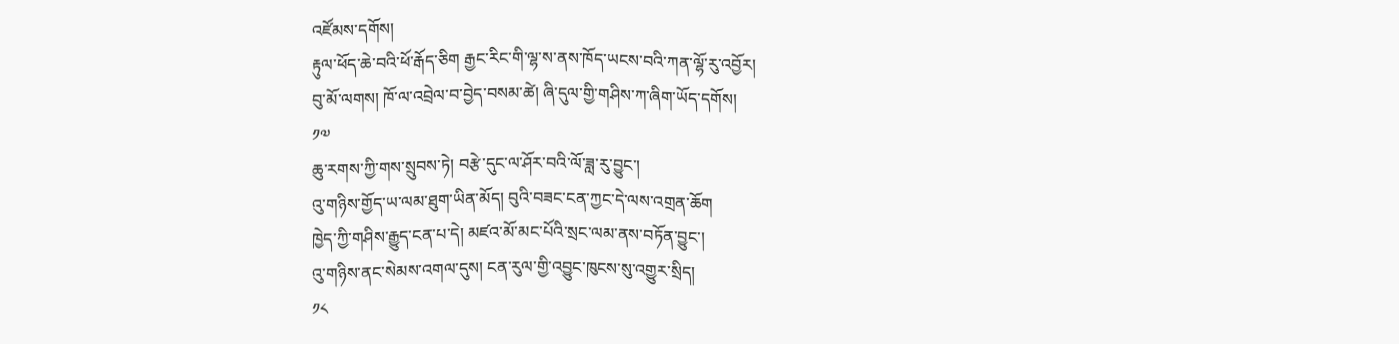འཛོམས་དགོས།
རྟུལ་ཕོད་ཆེ་བའི་ཕོ་རྒོད་ཅིག རྒྱང་རིང་གི་ལྷ་ས་ནས་ཁོད་ཡངས་བའི་ཀན་ལྷོ་རུ་འབྱོར།
བུ་མོ་ལགས། ཁོ་ལ་འབྲེལ་བ་བྱེད་བསམ་ཚེ། ཞི་དུལ་གྱི་གཤིས་ཀ་ཞིག་ཡོད་དགོས།
༡༧
ཆུ་རགས་ཀྱི་གས་སྲུབས་ཏེ། བརྩེ་དུང་ལ་ཤོར་བའི་ལོ་ཟླ་རུ་བྱུང་།
འུ་གཉིས་གྱོད་ཡ་ལམ་ཐུག་ཡིན་མོད། བུའི་བཟང་ངན་ཀྱང་དེ་ལས་འགྲན་ཆོག
ཁྱེད་ཀྱི་གཤིས་རྒྱུད་ངན་པ་དེ། མཛའ་མོ་མང་པོའི་སྲང་ལམ་ནས་བཏོན་བྱུང་།
འུ་གཉིས་ནང་སེམས་འགལ་དུས། ངན་རུལ་གྱི་འབྱུང་ཁུངས་སུ་འགྱུར་སྲིད།
༡༨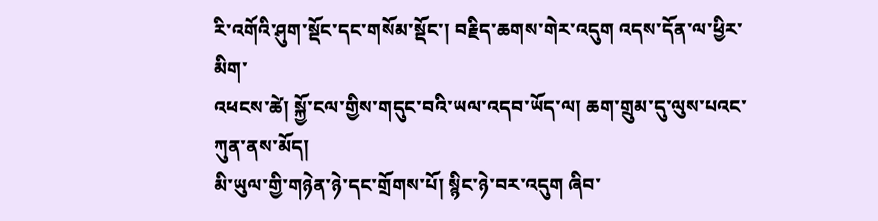རི་འགོའི་ཤུག་སྡོང་དང་གསོམ་སྡོང་། བརྗིད་ཆགས་གེར་འདུག འདས་དོན་ལ་ཕྱིར་མིག་
འཕངས་ཚེ། སྐྱོ་ངལ་གྱིས་གདུང་བའི་ཡལ་འདབ་ཡོད་ལ། ཆག་གྲུམ་དུ་ལུས་པའང་ཀུན་ནས་མོད།
མི་ཡུལ་གྱི་གཉེན་ཉེ་དང་གྲོགས་པོ། སྙིང་ཉེ་བར་འདུག ཞིབ་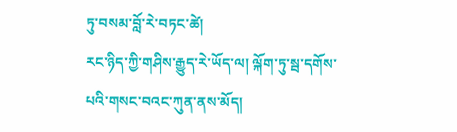ཏུ་བསམ་བློ་རེ་བཏང་ཚེ།
རང་ཉིད་ཀྱི་གཤིས་རྒྱུད་རེ་ཡོད་ལ། ལྐོག་ཏུ་སྦ་དགོས་པའི་གསང་བའང་ཀུན་ནས་མོད།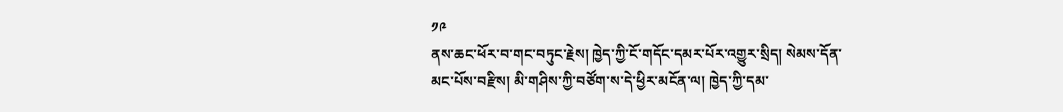༡༩
ནས་ཆང་ཕོར་བ་གང་བཏུང་རྗེས། ཁྱེད་ཀྱི་ངོ་གདོང་དམར་པོར་འགྱུར་སྲིད། སེམས་དོན་
མང་པོས་བརྫིས། མི་གཤིས་ཀྱི་བཙོག་ས་དེ་ཕྱིར་མངོན་ལ། ཁྱེད་ཀྱི་དམ་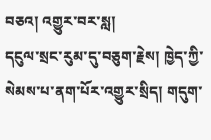བཅའ། འགྱུར་བར་སླ།
དངུལ་སྲང་རུམ་དུ་བཅུག་རྗེས། ཁྱེད་ཀྱི་སེམས་པ་ནག་པོར་འགྱུར་སྲིད། གདུག་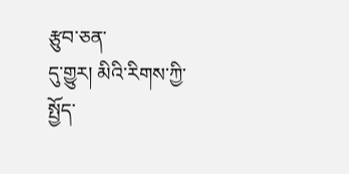རྩུབ་ཅན་
དུ་གྱུར། མིའི་རིགས་ཀྱི་སྤྱོད་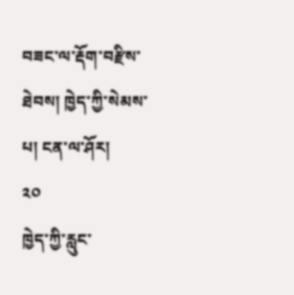བཟང་ལ་རྡོག་བརྫིས་ཐེབས། ཁྱེད་ཀྱི་སེམས་པ། ངན་ལ་ཤོར།
༢༠
ཁྱེད་ཀྱི་རླུང་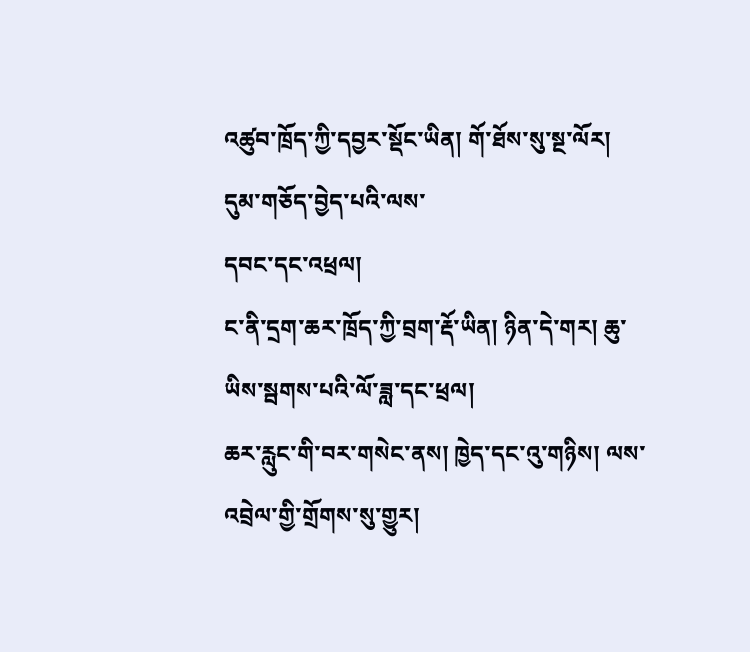འཚུབ་ཁྲོད་ཀྱི་དབྱར་སྡོང་ཡིན། གོ་ཐོས་སུ་སྔ་ལོར། དུམ་གཅོད་བྱེད་པའི་ལས་
དབང་དང་འཕྲལ།
ང་ནི་དྲག་ཆར་ཁྲོད་ཀྱི་བྲག་རྡོ་ཡིན། ཉིན་དེ་གར། ཆུ་ཡིས་སྦགས་པའི་ལོ་ཟླ་དང་ཕྲལ།
ཆར་རླུང་གི་བར་གསེང་ནས། ཁྱེད་དང་འུ་གཉིས། ལས་འབྲེལ་གྱི་གྲོགས་སུ་གྱུར།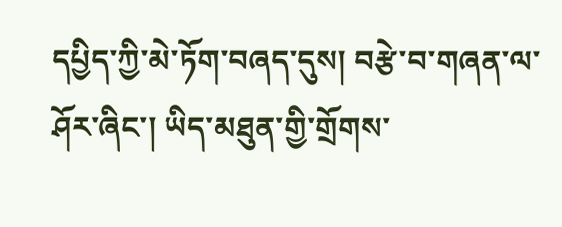དཔྱིད་ཀྱི་མེ་ཏོག་བཞད་དུས། བརྩེ་བ་གཞན་ལ་ཤོར་ཞིང་། ཡིད་མཐུན་གྱི་གྲོགས་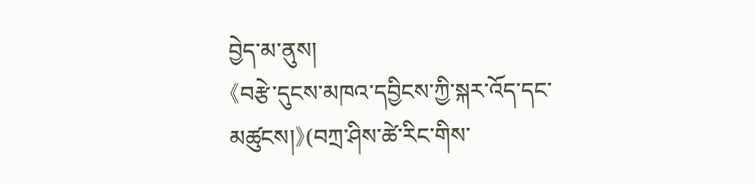བྱེད་མ་ནུས།
《བརྩེ་དུངས་མཁའ་དབྱིངས་ཀྱི་སྐར་འོད་དང་མཚུངས།》(བཀྲ་ཤིས་ཚེ་རིང་གིས་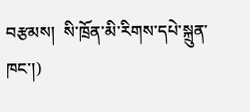བརྩམས།  སི་ཁྲོན་མི་རིགས་དཔེ་སྐྲུན་ཁང་།)